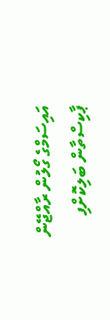އައިސަމްގެ ގޯލުން ރާއްޖޭން ޕާކިސްތާން ބަލިކޮށްފި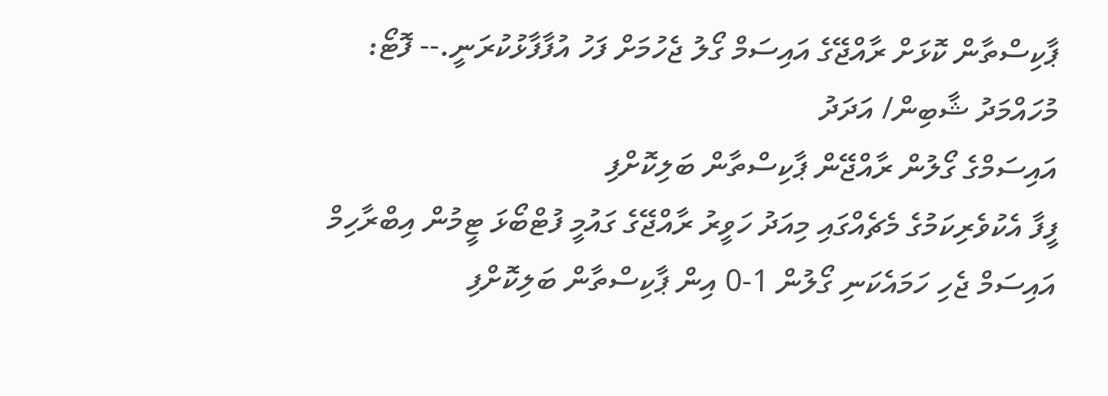ޕާކިސްތާން ކޮޅަށް ރާއްޖޭގެ އައިސަމް ގޯލު ޖެހުމަށް ފަހު އުފާފާޅުކުރަނީ.-- ފޮޓޯ: މުހައްމަދު ޝާބިން/ އަދަދު
އައިސަމްގެ ގޯލުން ރާއްޖޭން ޕާކިސްތާން ބަލިކޮށްފި
ފީފާ އެކުވެރިކަމުގެ މެޗެއްގައި މިއަދު ހަވީރު ރާއްޖޭގެ ގައުމީ ފުޓްބޯޅަ ޓީމުން އިބްރާހިމް އައިސަމް ޖެހި ހަމައެކަނި ގޯލުން 1-0 އިން ޕާކިސްތާން ބަލިކޮށްފި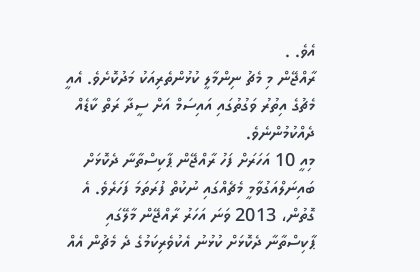އެވެ. .
ރާއްޖޭން މި މެޗު ނިންމާލީ ކުޅުންތެރިއަކު މަދުކޮށެވެ. އެއީ މެޗުގެ އިތުރު ވަގުތުގައި އައިސަމް އަށް ސީދާ ރަތް ކާޑެއް ދެއްކުމުންނެވެ.
މިއީ 10 އަހަރަށް ފަހު ރާއްޖޭން ޕާކިސްތާނާ ދެކޮޅަށް ބައިނަލްއަގުވާމީ މެޗެއްގައި ނުކުތް ފުރަތަމަ ފަހަރެވެ. އެ ގޮތުން، 2013 ވަނަ އަހަރު ރާއްޖޭން މާލޭގައި ޕާކިސްތާނާ ދެކޮޅަށް ކުޅުނު އެކުވެރިކަމުގެ ދެ މެޗުން އެއް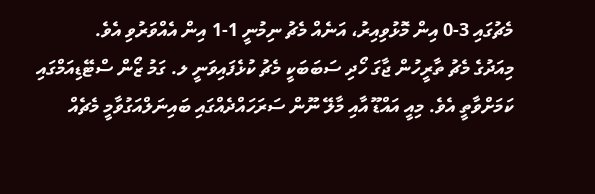މެޗުގައި 3-0 އިން މޮޅުވިއިރު، އަނެއް މެޗު ނިމުނީ 1-1 އިން އެއްވަރުވި އެވެ.
މިއަދުގެ މެޗު ތާރީހުން ޖާގަ ހޯދި ސަބަބަކީ މެޗު ކުޅެފައިވަނީ ލ. ގަމު ޒޯން ސްޓޭޑިއަމްގައި ކަމަށްވާތީ އެވެ. މިއީ އައްޑޫ އާއި މާލޭ ނޫން ސަރަހައްދެއްގައި ބައިނަލްއަގުވާމީ މެޗެއް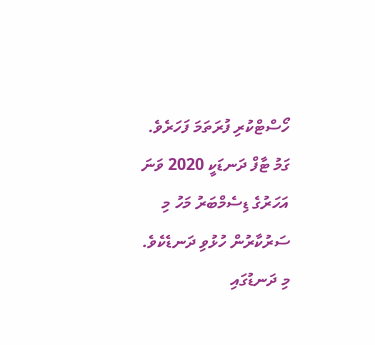ހޯސްޓްކުރި ފުރަތަމަ ފަހަރެވެ. ގަމު ޓާފް ދަނޑަކީ 2020 ވަނަ އަހަރުގެ ޑިސެމްބަރު މަހު މި ސަރުކާރުން ހުޅުވި ދަނޑެކެވެ. މި ދަނޑުގައި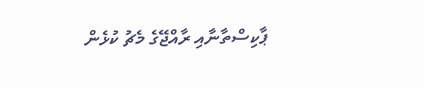ޕާކިސްތާނާއި ރާއްޖޭގެ މެޗު ކުޅެން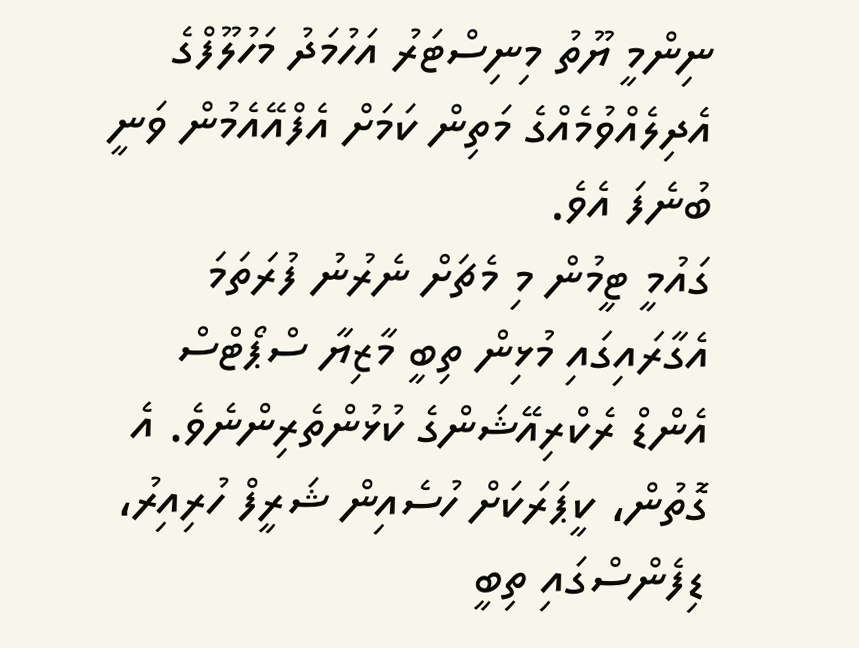ނިންމީ ޔޫތު މިނިސްޓަރު އަހުމަދު މަހުލޫފްގެ އެދިލެއްވުމެއްގެ މަތިން ކަމަށް އެފްއޭއެމުން ވަނީ ބުނެފަ އެވެ.
ގައުމީ ޓީމުން މި މެޗަށް ނެރުނު ފުރަތަމަ އެގާރައިގައި މުޅިން ތިބީ މާޒިޔާ ސްޕޯޓްސް އެންޑް ރެކްރިއޭޝަންގެ ކުޅުންތެރިންނެވެ. އެ ގޮތުން، ކީޕަރަކަށް ހުސެއިން ޝަރީފް ހުރިއިރު، ޑިފެންސްގައި ތިބީ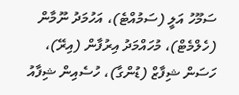ސަމޫހު އަލީ (ސަމުއްޓެ)، އަހުމަދު ނޫމާން (ހެލްމެޓް)، މުހައްމަދު އިރުފާން (އިރޭ)، ހަސަން ޝިފާޒް (ޑުންގާ)، ހުސެއިން ޝިފާއު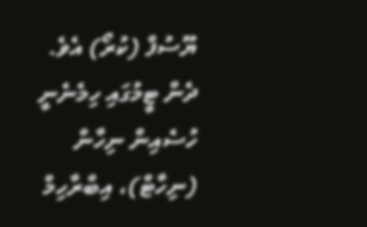ޔޫސުފް (ކުރޯ) އެވެ. ދެން ޓީމުގައި ހިމެނެނީ ހުސެއިން ނިހާން (ނިހާޓް)، އިބްރާހިމް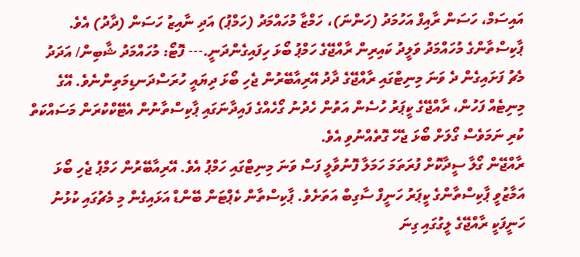އައިސަމް، ހަސަން ރާއިފް އަހުމަދު (ހަންނަ)، ހަމްޒާ މުހައްމަދު (ހަމްޕު) އަދި ނާއިޒު ހަސަން (ދާދު) އެވެ.
ޕާކިސްތާންގެ މުހައްމަދު ވަލީދު ކައިރިން ރާއްޖޭގެ ހަމްޕު ބޯޅަ ހިފައިގެންދަނީ.--- ފޮޓޯ: މުހައްމަދު ޝާބިން/ އަދަދު
މެޗު ފަށައިގެން ދެ ވަނަ މިނިޓްގައި ރާއްޖޭގެ ދާދު އޭރިއާބޭރުން ޖެހި ބޯޅަ ދިޔައީ ހުރަސްދަނޑިމަތިންނެވެ. އޭގެ މިނިޓެއް ފަހުން، ރާއްޖޭގެ ކީޕަރު ހުސެން އަތުން ހެދުނު ގޯހެއްގެ ފައިދާނަގައި ޕާކިސްތާނުން އެޓޭކްކުރަން މަސައްކަތް ކުރި ނަމަވެސް ގޯލަށް ބޯޅަ ޖެހޭ ގޮތެއްނުވި އެވެ.
ރާއްޖޭން ގޯލާ ސީދާކޮށް ފުރަތަމަ ހަމަލާ ފޮނުވާލީ ފަސް ވަނަ މިނިޓްގައި ހަމްޕު އެވެ. އޭރިއާބޭރުން ހަމްޕު ޖެހި ބޯޅަ އަމާޒުވީ ޕާކިސްތާންގެ ކީޕަރު ހަނީފް ސާގިބް އަތަށެވެ. ޕާކިސްތާން ކެޕްޓަން ބޭންޑް އަޅައިގެން މި މެޗުގައި ކުޅުނު ހަނީފަކީ ރާއްޖޭގެ ލީގުގައި ގިނަ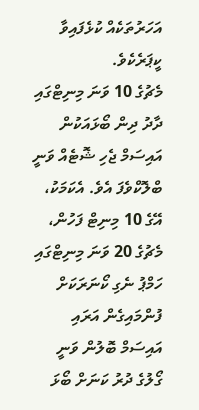އަހަރުތަކެއް ކުޅެފައިވާ ކީޕަރެކެވެ.
މެޗުގެ 10 ވަނަ މިނިޓްގައި ދާދު ދިން ބޯޅައަކުން އައިސަމް ޖެހި ޝޮޓެއް ވަނީ ބްލޮކްވެފަ އެވެ. އެކަމަކު، އޭގެ 10 މިނިޓް ފަހުން، މެޗުގެ 20 ވަނަ މިނިޓްގައި ހަމްޕު ނެގި ކޯނަރަކަށް ފުންމައިގެން އަރައި އައިސަމް ބޮލުން ވަނީ ގޯލުގެ ދުރު ކަނަށް ބޯޅަ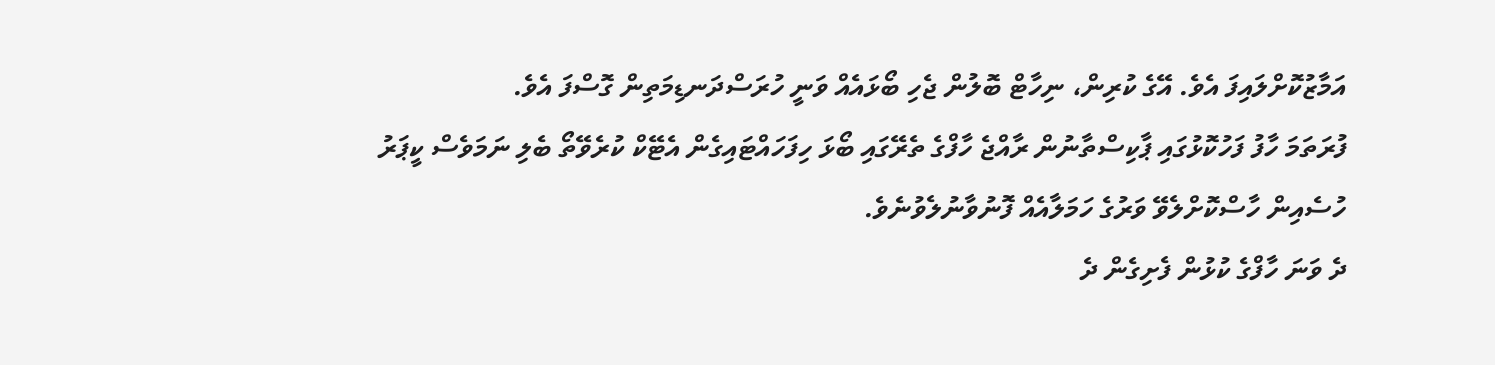އަމާޒުކޮށްލައިފަ އެވެ. އޭގެ ކުރިން، ނިހާޓް ބޮލުން ޖެހި ބޯޅައެއް ވަނީ ހުރަސްދަނޑިމަތިން ގޮސްފަ އެވެ.
ފުރަތަމަ ހާފު ފަހުކޮޅުގައި ޕާކިސްތާނުން ރާއްޖެ ހާފްގެ ތެރޭގައި ބޯޅަ ހިފަހައްޓައިގެން އެޓޭކް ކުރެވޭތޯ ބެލި ނަމަވެސް ކީޕަރު ހުސެއިން ހާސްކޮށްލެވޭ ވަރުގެ ހަމަލާއެއް ފޮނުވާނުލެވުނެވެ.
ދެ ވަނަ ހާފްގެ ކުޅުން ފެށިގެން ދެ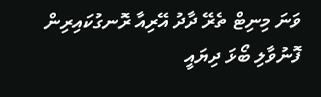ވަނަ މިނިޓް ތެރޭ ދާދު އޭރިއާ ރޮނގުކައިރިން ފޮނުވާލި ބޯޅަ ދިޔައީ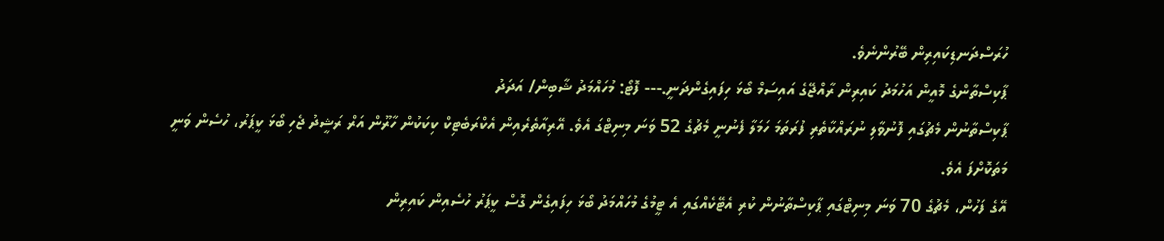ހުރަސްދަނޑިކައިރިން ބޭރުންނެވެ.
ޕާކިސްތާންގެ މޮއީން އަހުމަދު ކައިރިން ރާއްޖޭގެ އައިސަމް ބޯޅަ ހިފައިގެންދަނީ.--- ފޮޓޯ: މުހައްމަދު ޝާބިން/ އަދަދު
ޕާކިސްތާނުން މެޗުގައި ފޮނުވާލި ނުރައްކާތެރި ފުރަތަމަ ހަމަލާ ފެނުނީ މެޗުގެ 52 ވަނަ މިނިޓްގަ އެވެ. އޭރިއާތެރެއިން އެކްރަބެޓިކް ކިކަކުން ހާރޫން އަރް ރަޝީދު ޖެހި ބޯޅަ ކީޕަރު، ހުސެން ވަނީ މަތަކޮށްފަ އެވެ.
އޭގެ ފަހުން، މެޗުގެ 70 ވަނަ މިނިޓްގައި ޕާކިސްތާނުން ކުރި އެޓޭކެއްގައި އެ ޓީމުގެ މުހައްމަދު ބޯޅަ ހިފައިގެން ގޮސް ކީޕަރު ހުސެއިން ކައިރިން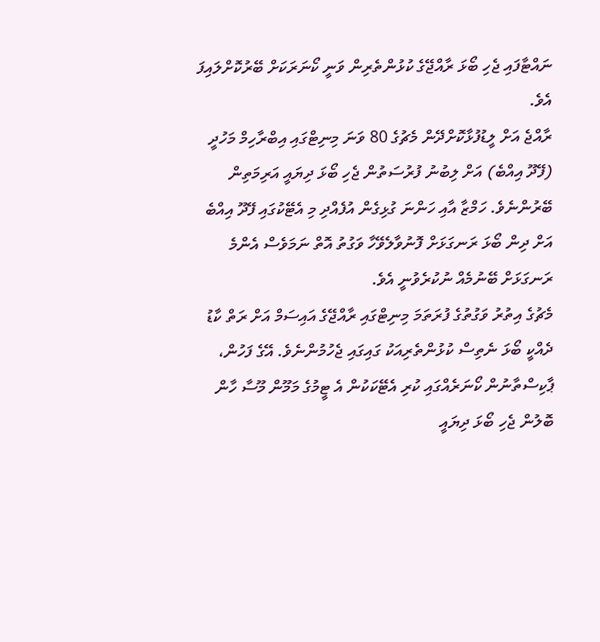ނައްޓާފައި ޖެހި ބޯޅަ ރާއްޖޭގެ ކުޅުންތެރިން ވަނީ ކޯނަރަކަށް ބޭރުކޮށްލައިފަ އެވެ.
ރާއްޖެ އަށް ލީޑުފުޅާކޮށްދޭން މެޗުގެ 80 ވަނަ މިނިޓްގައި އިބްރާހިމް މަހުދީ (ފޭދޫ އިއްބެ) އަށް ލިބުނު ފުރުސަތުން ޖެހި ބޯޅަ ދިޔައީ އަރިމަތިން ބޭރުންނެވެ. ހަމްޒާ އާއި ހަންނަ ގުޅިގެން އުފެއްދި މި އެޓޭކުގައި ފޭދޫ އިއްބެ އަށް ދިން ބޯޅަ ރަނގަޅަށް ފޮނުވާލެވޭހާ ވަގުތު އޮތް ނަމަވެސް އެންމެ ރަނގަޅަށް ބޭނުމެއް ނުކުރެވުނީ އެވެ.
މެޗުގެ އިތުރު ވަގުތުގެ ފުރަތަމަ މިނިޓްގައި ރާއްޖޭގެ އައިސަމް އަށް ރަތް ކާޑު ދެއްކީ ބޯޅަ ނެތިސް ކުޅުންތެރިއަކު ގައިގައި ޖެހުމުންނެވެ. އޭގެ ފަހުން، ޕާކިސްތާނުން ކޯނަރެއްގައި ކުރި އެޓޭކަކުން އެ ޓީމުގެ މަމޫން މޫސާ ހާން ބޮލުން ޖެހި ބޯޅަ ދިޔައީ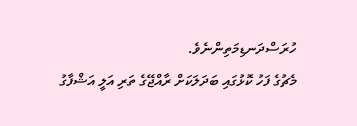ހުރަސްދަނޑިމަތިންނެވެ.
މެޗުގެ ފަހު ކޮޅުގައި ބަދަލަކަށް ރާއްޖޭގެ ތަރި އަލީ އަޝްފާގު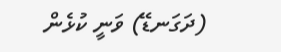(ދަގަނޑޭ) ވަނީ ކުޅެން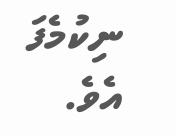ނިކުމެފަ އެވެ.